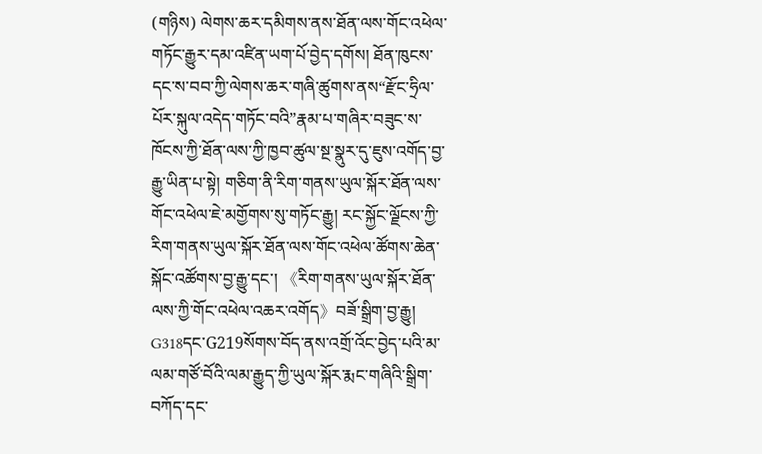(གཉིས) ལེགས་ཆར་དམིགས་ནས་ཐོན་ལས་གོང་འཕེལ་གཏོང་རྒྱུར་དམ་འཛིན་ཡག་པོ་བྱེད་དགོས། ཐོན་ཁུངས་དང་ས་བབ་ཀྱི་ལེགས་ཆར་གཞི་ཚུགས་ནས“རྫོང་ཧྲིལ་པོར་སྐུལ་འདེད་གཏོང་བའི”རྣམ་པ་གཞིར་བཟུང་ས་ཁོངས་ཀྱི་ཐོན་ལས་ཀྱི་ཁྱབ་ཚུལ་སྔ་སྣུར་དུ་ཇུས་འགོད་བྱ་རྒྱུ་ཡིན་པ་སྟེ། གཅིག་ནི་རིག་གནས་ཡུལ་སྐོར་ཐོན་ལས་གོང་འཕེལ་ཇེ་མགྱོགས་སུ་གཏོང་རྒྱུ། རང་སྐྱོང་ལྗོངས་ཀྱི་རིག་གནས་ཡུལ་སྐོར་ཐོན་ལས་གོང་འཕེལ་ཚོགས་ཆེན་སྐོང་འཚོགས་བྱ་རྒྱུ་དང་། 《རིག་གནས་ཡུལ་སྐོར་ཐོན་ལས་ཀྱི་གོང་འཕེལ་འཆར་འགོད》བཟོ་སྒྲིག་བྱ་རྒྱུ། G318དང་G219སོགས་བོད་ནས་འགྲོ་འོང་བྱེད་པའི་མ་ལམ་གཙོ་བོའི་ལམ་རྒྱུད་ཀྱི་ཡུལ་སྐོར་རྨང་གཞིའི་སྒྲིག་བཀོད་དང་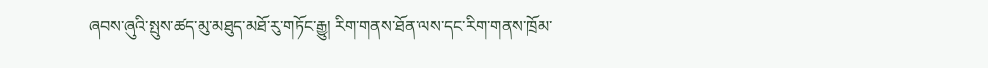ཞབས་ཞུའི་སྤུས་ཚད་མུ་མཐུད་མཐོ་རུ་གཏོང་རྒྱུ། རིག་གནས་ཐོན་ལས་དང་རིག་གནས་ཁྲོམ་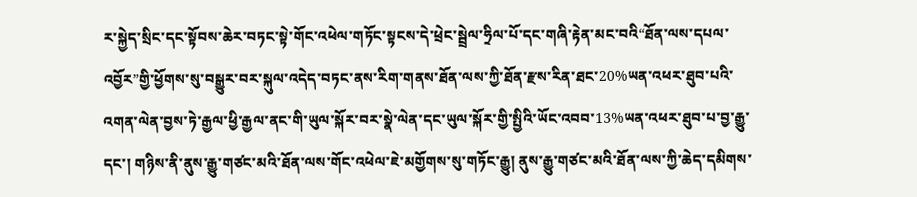ར་སྐྱེད་སྲིང་དང་སྟོབས་ཆེར་བཏང་སྟེ་གོང་འཕེལ་གཏོང་སྟངས་དེ་ཕྲེང་སྦྲེལ་ཧྲིལ་པོ་དང་གཞི་རྟེན་མང་བའི“ཐོན་ལས་དཔལ་འབྱོར”གྱི་ཕྱོགས་སུ་བསྒྱུར་བར་སྐུལ་འདེད་བཏང་ནས་རིག་གནས་ཐོན་ལས་ཀྱི་ཐོན་རྫས་རིན་ཐང་20%ཡན་འཕར་ཐུབ་པའི་འགན་ལེན་བྱས་ཏེ་རྒྱལ་ཕྱི་རྒྱལ་ནང་གི་ཡུལ་སྐོར་བར་སྣེ་ལེན་དང་ཡུལ་སྐོར་གྱི་སྤྱིའི་ཡོང་འབབ་13%ཡན་འཕར་ཐུབ་པ་བྱ་རྒྱུ་དང་། གཉིས་ནི་ནུས་རྒྱུ་གཙང་མའི་ཐོན་ལས་གོང་འཕེལ་ཇེ་མགྱོགས་སུ་གཏོང་རྒྱུ། ནུས་རྒྱུ་གཙང་མའི་ཐོན་ལས་ཀྱི་ཆེད་དམིགས་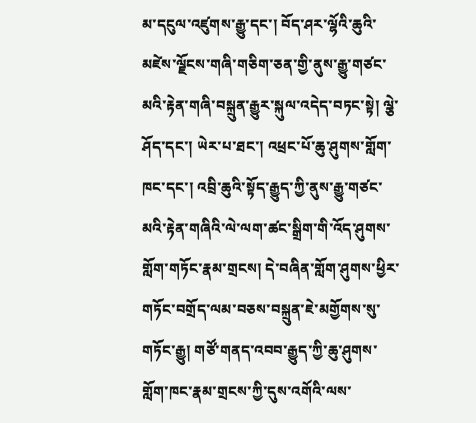མ་དངུལ་འཛུགས་རྒྱུ་དང་། བོད་ཤར་ལྷོའི་ཆུའི་མཛེས་ལྗོངས་གཞི་གཅིག་ཅན་གྱི་ནུས་རྒྱུ་གཙང་མའི་རྟེན་གཞི་བསྐྲུན་རྒྱུར་སྐུལ་འདེད་བཏང་སྟེ། ལྕེ་ཤོད་དང་། ཡེར་པ་ཐང་། འཕྲང་པོ་ཆུ་ཤུགས་གློག་ཁང་དང་། འབྲི་ཆུའི་སྟོད་རྒྱུད་ཀྱི་ནུས་རྒྱུ་གཙང་མའི་རྟེན་གཞིའི་ལེ་ལག་ཚང་སྒྲིག་གི་འོད་ཤུགས་གློག་གཏོང་རྣམ་གྲངས། དེ་བཞིན་གློག་ཤུགས་ཕྱིར་གཏོང་བགྲོད་ལམ་བཅས་བསྐྲུན་ཇེ་མགྱོགས་སུ་གཏོང་རྒྱུ། གཙོ་གནད་འབབ་རྒྱུད་ཀྱི་ཆུ་ཤུགས་གློག་ཁང་རྣམ་གྲངས་ཀྱི་དུས་འགོའི་ལས་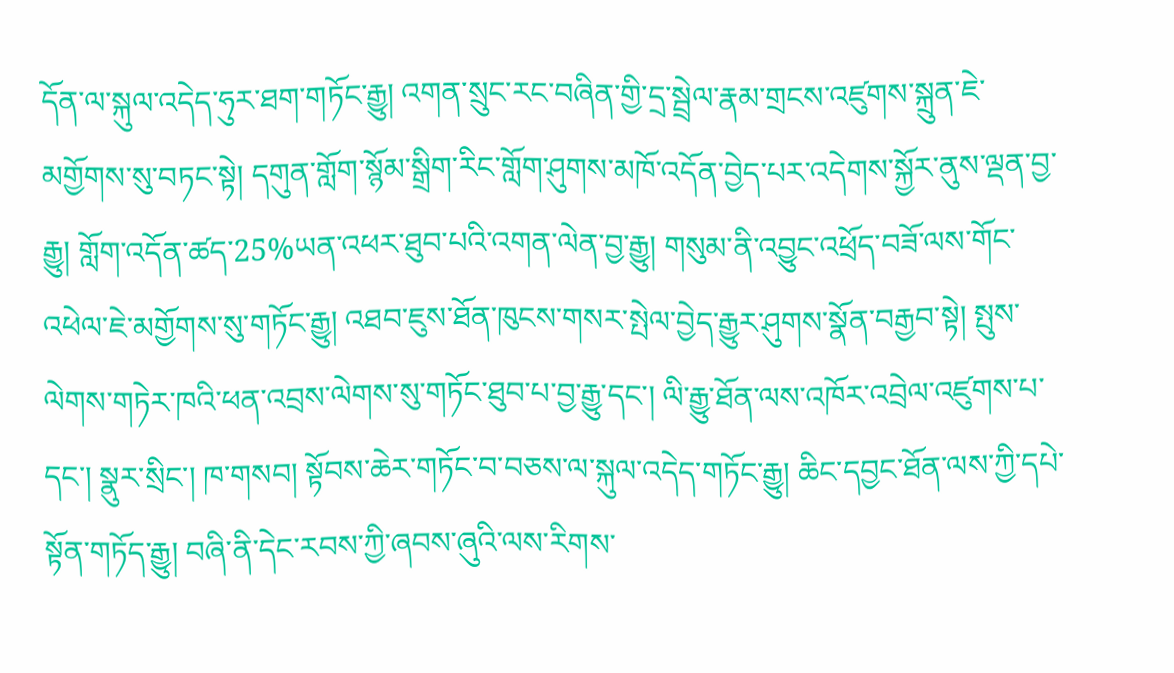དོན་ལ་སྐུལ་འདེད་ཧུར་ཐག་གཏོང་རྒྱུ། འགན་སྲུང་རང་བཞིན་གྱི་དྲ་སྦྲེལ་རྣམ་གྲངས་འཛུགས་སྐྲུན་ཇེ་མགྱོགས་སུ་བཏང་སྟེ། དགུན་གློག་སྙོམ་སྒྲིག་རིང་གློག་ཤུགས་མཁོ་འདོན་བྱེད་པར་འདེགས་སྐྱོར་ནུས་ལྡན་བྱ་རྒྱུ། གློག་འདོན་ཚད་25%ཡན་འཕར་ཐུབ་པའི་འགན་ལེན་བྱ་རྒྱུ། གསུམ་ནི་འབྱུང་འཕྲོད་བཟོ་ལས་གོང་འཕེལ་ཇེ་མགྱོགས་སུ་གཏོང་རྒྱུ། འཐབ་ཇུས་ཐོན་ཁུངས་གསར་སྤེལ་བྱེད་རྒྱུར་ཤུགས་སྣོན་བརྒྱབ་སྟེ། སྤུས་ལེགས་གཏེར་ཁའི་ཕན་འབྲས་ལེགས་སུ་གཏོང་ཐུབ་པ་བྱ་རྒྱུ་དང་། ལི་རྒྱུ་ཐོན་ལས་འཁོར་འབྲེལ་འཛུགས་པ་དང་། སྣུར་སྲིང་། ཁ་གསབ། སྟོབས་ཆེར་གཏོང་བ་བཅས་ལ་སྐུལ་འདེད་གཏོང་རྒྱུ། ཆིང་དབྱང་ཐོན་ལས་ཀྱི་དཔེ་སྟོན་གཏོད་རྒྱུ། བཞི་ནི་དེང་རབས་ཀྱི་ཞབས་ཞུའི་ལས་རིགས་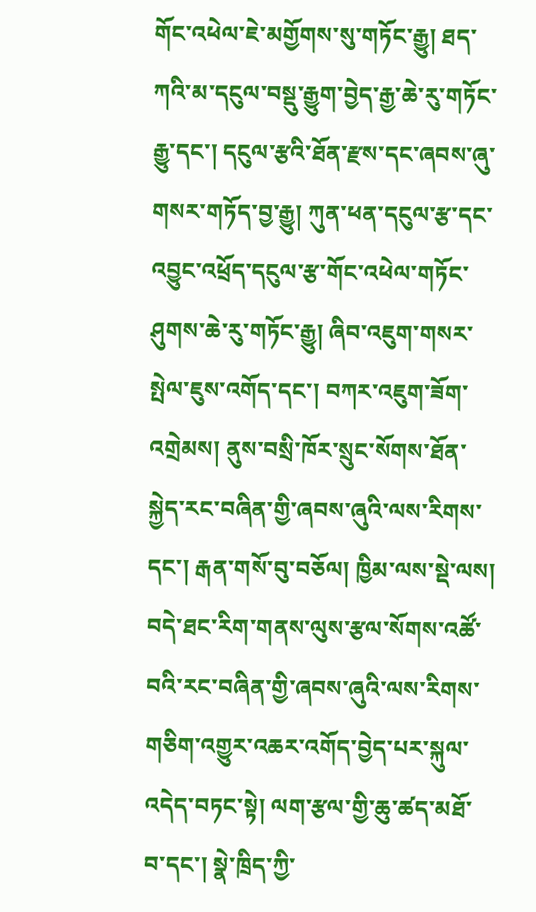གོང་འཕེལ་ཇེ་མགྱོགས་སུ་གཏོང་རྒྱུ། ཐད་ཀའི་མ་དངུལ་བསྡུ་རྒྱུག་བྱེད་རྒྱ་ཆེ་རུ་གཏོང་རྒྱུ་དང་། དངུལ་རྩའི་ཐོན་རྫས་དང་ཞབས་ཞུ་གསར་གཏོད་བྱ་རྒྱུ། ཀུན་ཕན་དངུལ་རྩ་དང་འབྱུང་འཕྲོད་དངུལ་རྩ་གོང་འཕེལ་གཏོང་ཤུགས་ཆེ་རུ་གཏོང་རྒྱུ། ཞིབ་འཇུག་གསར་སྤེལ་ཇུས་འགོད་དང་། བཀར་འཇུག་ཟོག་འགྲེམས། ནུས་བསྲི་ཁོར་སྲུང་སོགས་ཐོན་སྐྱེད་རང་བཞིན་གྱི་ཞབས་ཞུའི་ལས་རིགས་དང་། རྒན་གསོ་བུ་བཅོལ། ཁྱིམ་ལས་སྡེ་ལས། བདེ་ཐང་རིག་གནས་ལུས་རྩལ་སོགས་འཚོ་བའི་རང་བཞིན་གྱི་ཞབས་ཞུའི་ལས་རིགས་གཅིག་འགྱུར་འཆར་འགོད་བྱེད་པར་སྐུལ་འདེད་བཏང་སྟེ། ལག་རྩལ་གྱི་ཆུ་ཚད་མཐོ་བ་དང་། སྣེ་ཁྲིད་ཀྱི་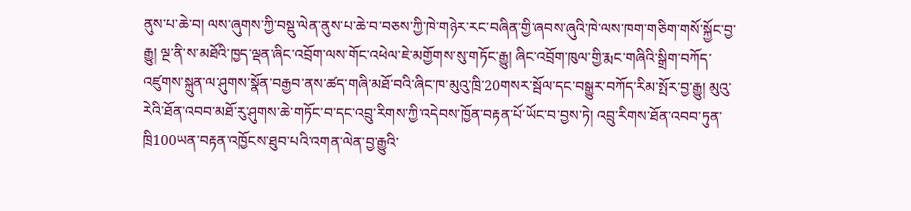ནུས་པ་ཆེ་བ། ལས་ཞུགས་ཀྱི་བསྡུ་ལེན་ནུས་པ་ཆེ་བ་བཅས་ཀྱི་ཁེ་གཉེར་རང་བཞིན་གྱི་ཞབས་ཞུའི་ཁེ་ལས་ཁག་གཅིག་གསོ་སྐྱོང་བྱ་རྒྱུ། ལྔ་ནི་ས་མཐོའི་ཁྱད་ལྡན་ཞིང་འབྲོག་ལས་གོང་འཕེལ་ཇེ་མགྱོགས་སུ་གཏོང་རྒྱུ། ཞིང་འབྲོག་ཁུལ་གྱི་རྨང་གཞིའི་སྒྲིག་བཀོད་འཛུགས་སྐྲུན་ལ་ཤུགས་སྣོན་བརྒྱབ་ནས་ཚད་གཞི་མཐོ་བའི་ཞིང་ཁ་མུའུ་ཁྲི་20གསར་སྦོལ་དང་བསྒྱུར་བཀོད་རིམ་སྤོར་བྱ་རྒྱུ། མུའུ་རེའི་ཐོན་འབབ་མཐོ་རུ་ཤུགས་ཆེ་གཏོང་བ་དང་འབྲུ་རིགས་ཀྱི་འདེབས་ཁྱོན་བརྟན་པོ་ཡོང་བ་བྱས་ཏེ། འབྲུ་རིགས་ཐོན་འབབ་ཏུན་ཁྲི100ཡན་བརྟན་འཁྱོངས་ཐུབ་པའི་འགན་ལེན་བྱ་རྒྱུའི་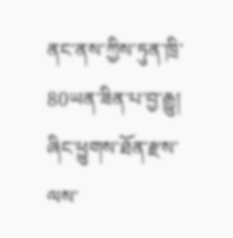ནང་ནས་ཀྱིས་ཏུན་ཁྲི་80ཡན་ཟིན་པ་བྱ་རྒྱུ། ཞིང་ཕྱུགས་ཐོན་རྫས་ལས་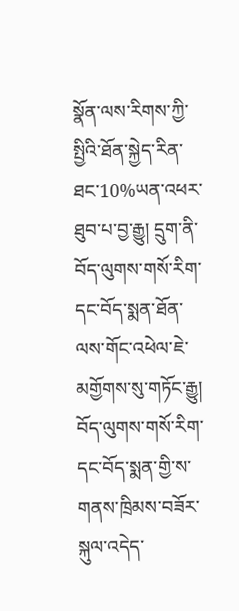སྣོན་ལས་རིགས་ཀྱི་སྤྱིའི་ཐོན་སྐྱེད་རིན་ཐང་10%ཡན་འཕར་ཐུབ་པ་བྱ་རྒྱུ། དྲུག་ནི་བོད་ལུགས་གསོ་རིག་དང་བོད་སྨན་ཐོན་ལས་གོང་འཕེལ་ཇེ་མགྱོགས་སུ་གཏོང་རྒྱུ། བོད་ལུགས་གསོ་རིག་དང་བོད་སྨན་གྱི་ས་གནས་ཁྲིམས་བཟོར་སྐུལ་འདེད་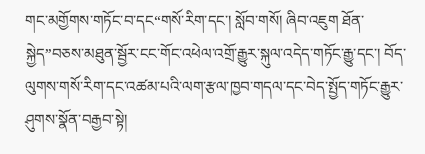གང་མགྱོགས་གཏོང་བ་དང“གསོ་རིག་དང་། སློབ་གསོ། ཞིབ་འཇུག ཐོན་སྐྱེད”བཅས་མཐུན་སྦྱོར་ངང་གོང་འཕེལ་འགྲོ་རྒྱུར་སྐུལ་འདེད་གཏོང་རྒྱུ་དང་། བོད་ལུགས་གསོ་རིག་དང་འཚམ་པའི་ལག་རྩལ་ཁྱབ་གདལ་དང་བེད་སྤྱོད་གཏོང་རྒྱུར་ཤུགས་སྣོན་བརྒྱབ་སྟེ།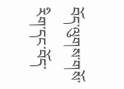བོད་ལུགས་གསོ་རིག་དང་བོད་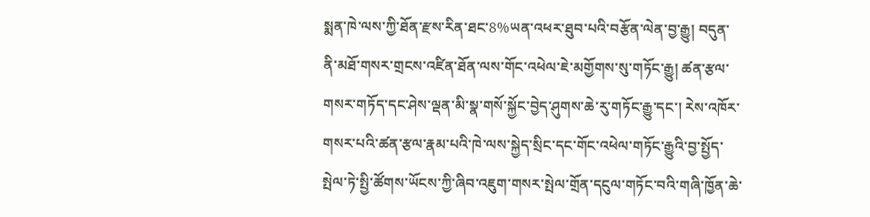སྨན་ཁེ་ལས་ཀྱི་ཐོན་རྫས་རིན་ཐང་8%ཡན་འཕར་ཐུབ་པའི་བརྩོན་ལེན་བྱ་རྒྱུ། བདུན་ནི་མཐོ་གསར་གྲངས་འཛིན་ཐོན་ལས་གོང་འཕེལ་ཇེ་མགྱོགས་སུ་གཏོང་རྒྱུ། ཚན་རྩལ་གསར་གཏོད་དང་ཤེས་ལྡན་མི་སྣ་གསོ་སྐྱོང་བྱེད་ཤུགས་ཆེ་རུ་གཏོང་རྒྱུ་དང་། རེས་འཁོར་གསར་པའི་ཚན་རྩལ་རྣམ་པའི་ཁེ་ལས་སྐྱེད་སྲིང་དང་གོང་འཕེལ་གཏོང་རྒྱུའི་བྱ་སྤྱོད་སྤེལ་ཏེ་སྤྱི་ཚོགས་ཡོངས་ཀྱི་ཞིབ་འཇུག་གསར་སྤེལ་གྲོན་དངུལ་གཏོང་བའི་གཞི་ཁྱོན་ཆེ་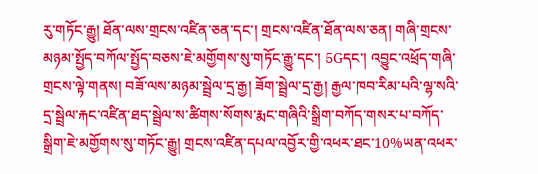རུ་གཏོང་རྒྱུ། ཐོན་ལས་གྲངས་འཛིན་ཅན་དང་། གྲངས་འཛིན་ཐོན་ལས་ཅན། གཞི་གྲངས་མཉམ་སྤྱོད་བཀོལ་སྤྱོད་བཅས་ཇེ་མགྱོགས་སུ་གཏོང་རྒྱུ་དང་། 5Gདང་། འབྱུང་འཕྲོད་གཞི་གྲངས་ལྟེ་གནས། བཟོ་ལས་མཉམ་སྦྲེལ་དྲ་རྒྱ། ཟོག་སྦྲེལ་དྲ་རྒྱ། རྒྱལ་ཁབ་རིམ་པའི་ལྷ་སའི་དྲ་སྦྲེལ་རྐང་འཛིན་ཐད་སྦྲེལ་ས་ཚིགས་སོགས་རྨང་གཞིའི་སྒྲིག་བཀོད་གསར་པ་བཀོད་སྒྲིག་ཇེ་མགྱོགས་སུ་གཏོང་རྒྱུ། གྲངས་འཛིན་དཔལ་འབྱོར་གྱི་འཕར་ཐང་10%ཡན་འཕར་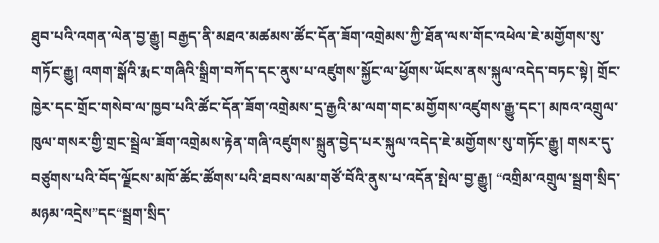ཐུབ་པའི་འགན་ལེན་བྱ་རྒྱུ། བརྒྱད་ནི་མཐའ་མཚམས་ཚོང་དོན་ཟོག་འགྲེམས་ཀྱི་ཐོན་ལས་གོང་འཕེལ་ཇེ་མགྱོགས་སུ་གཏོང་རྒྱུ། འགག་སྒོའི་རྨང་གཞིའི་སྒྲིག་བཀོད་དང་ནུས་པ་འཛུགས་སྐྱོང་ལ་ཕྱོགས་ཡོངས་ནས་སྐུལ་འདེད་བཏང་སྟེ། གྲོང་ཁྱེར་དང་གྲོང་གསེབ་ལ་ཁྱབ་པའི་ཚོང་དོན་ཟོག་འགྲེམས་དྲ་རྒྱའི་མ་ལག་གང་མགྱོགས་འཛུགས་རྒྱུ་དང་། མཁའ་འགྲུལ་ཁུལ་གསར་གྱི་གྲང་སྦྲེལ་ཟོག་འགྲེམས་རྟེན་གཞི་འཛུགས་སྐྲུན་བྱེད་པར་སྐུལ་འདེད་ཇེ་མགྱོགས་སུ་གཏོང་རྒྱུ། གསར་དུ་བཙུགས་པའི་བོད་ལྗོངས་མཁོ་ཚོང་ཚོགས་པའི་ཐབས་ལམ་གཙོ་བོའི་ནུས་པ་འདོན་སྤེལ་བྱ་རྒྱུ། “འགྲིམ་འགྲུལ་སྦྲག་སྲིད་མཉམ་འདྲེས”དང“སྦྲག་སྲིད་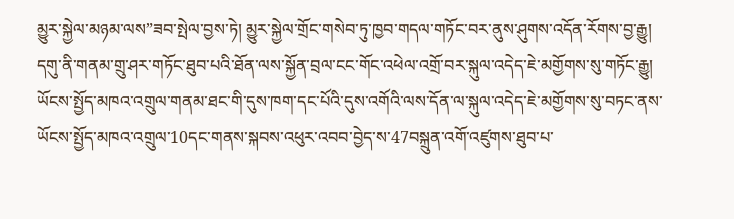མྱུར་སྐྱེལ་མཉམ་ལས”ཟབ་སྤེལ་བྱས་ཏེ། མྱུར་སྐྱེལ་གྲོང་གསེབ་ཏུ་ཁྱབ་གདལ་གཏོང་བར་ནུས་ཤུགས་འདོན་རོགས་བྱ་རྒྱུ། དགུ་ནི་གནམ་གྲུ་ཤར་གཏོང་ཐུབ་པའི་ཐོན་ལས་སྐྱོན་བྲལ་ངང་གོང་འཕེལ་འགྲོ་བར་སྐུལ་འདེད་ཇེ་མགྱོགས་སུ་གཏོང་རྒྱུ། ཡོངས་སྤྱོད་མཁའ་འགྲུལ་གནམ་ཐང་གི་དུས་ཁག་དང་པོའི་དུས་འགོའི་ལས་དོན་ལ་སྐུལ་འདེད་ཇེ་མགྱོགས་སུ་བཏང་ནས་ཡོངས་སྤྱོད་མཁའ་འགྲུལ་10དང་གནས་སྐབས་འཕུར་འབབ་བྱེད་ས་47བསྐྲུན་འགོ་འཛུགས་ཐུབ་པ་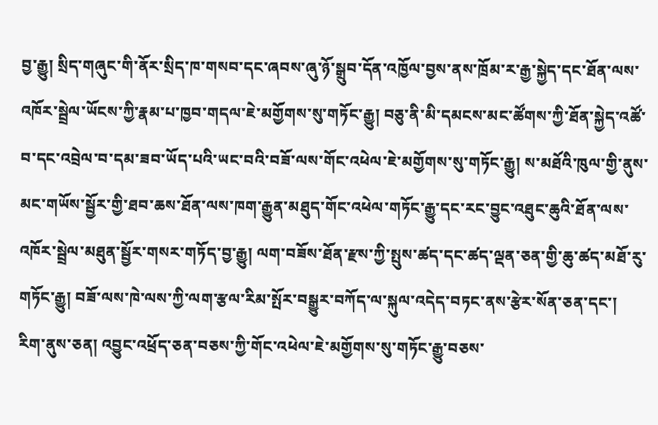བྱ་རྒྱུ། སྲིད་གཞུང་གི་ནོར་སྲིད་ཁ་གསབ་དང་ཞབས་ཞུ་ཉོ་སྒྲུབ་དོན་འཁྱོལ་བྱས་ནས་ཁྲོམ་ར་རྒྱ་སྐྱེད་དང་ཐོན་ལས་འཁོར་སྦྲེལ་ཡོངས་ཀྱི་རྣམ་པ་ཁྱབ་གདལ་ཇེ་མགྱོགས་སུ་གཏོང་རྒྱུ། བཅུ་ནི་མི་དམངས་མང་ཚོགས་ཀྱི་ཐོན་སྐྱེད་འཚོ་བ་དང་འབྲེལ་བ་དམ་ཟབ་ཡོད་པའི་ཡང་བའི་བཟོ་ལས་གོང་འཕེལ་ཇེ་མགྱོགས་སུ་གཏོང་རྒྱུ། ས་མཐོའི་ཁུལ་གྱི་ནུས་མང་གཡོས་སྦྱོར་གྱི་ཐབ་ཆས་ཐོན་ལས་ཁག་རྒྱུན་མཐུད་གོང་འཕེལ་གཏོང་རྒྱུ་དང་རང་བྱུང་འཐུང་ཆུའི་ཐོན་ལས་འཁོར་སྦྲེལ་མཐུན་སྦྱོར་གསར་གཏོད་བྱ་རྒྱུ། ལག་བཟོས་ཐོན་རྫས་ཀྱི་སྤུས་ཚད་དང་ཚད་ལྡན་ཅན་གྱི་ཆུ་ཚད་མཐོ་རུ་གཏོང་རྒྱུ། བཟོ་ལས་ཁེ་ལས་ཀྱི་ལག་རྩལ་རིམ་སྤོར་བསྒྱུར་བཀོད་ལ་སྐུལ་འདེད་བཏང་ནས་རྩེར་སོན་ཅན་དང་། རིག་ནུས་ཅན། འབྱུང་འཕྲོད་ཅན་བཅས་ཀྱི་གོང་འཕེལ་ཇེ་མགྱོགས་སུ་གཏོང་རྒྱུ་བཅས་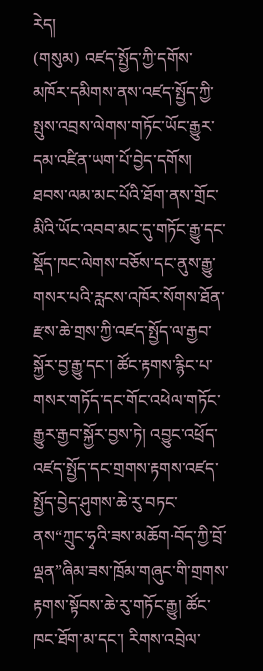རེད།
(གསུམ) འཛད་སྤྱོད་ཀྱི་དགོས་མཁོར་དམིགས་ནས་འཛད་སྤྱོད་ཀྱི་སྤུས་འབྲས་ལེགས་གཏོང་ཡོང་རྒྱུར་དམ་འཛིན་ཡག་པོ་བྱེད་དགོས། ཐབས་ལམ་མང་པོའི་ཐོག་ནས་གྲོང་མིའི་ཡོང་འབབ་མང་དུ་གཏོང་རྒྱུ་དང་སྡོད་ཁང་ལེགས་བཅོས་དང་ནུས་རྒྱུ་གསར་པའི་རླངས་འཁོར་སོགས་ཐོན་རྫས་ཆེ་གྲས་ཀྱི་འཛད་སྤྱོད་ལ་རྒྱབ་སྐྱོར་བྱ་རྒྱུ་དང་། ཚོང་རྟགས་རྙིང་པ་གསར་གཏོད་དང་གོང་འཕེལ་གཏོང་རྒྱུར་རྒྱབ་སྐྱོར་བྱས་ཏེ། འབྱུང་འཕྲོད་འཛད་སྤྱོད་དང་གྲགས་རྟགས་འཛད་སྤྱོད་བྱེད་ཤུགས་ཆེ་རུ་བཏང་ནས“ཀྲུང་ཧྭའི་ཟས་མཆོག·བོད་ཀྱི་བྲོ་ལྡན”ཞིམ་ཟས་ཁྲོམ་གཞུང་གི་གྲགས་རྟགས་སྟོབས་ཆེ་རུ་གཏོང་རྒྱུ། ཚོང་ཁང་ཐོག་མ་དང་། རིགས་འབྲེལ་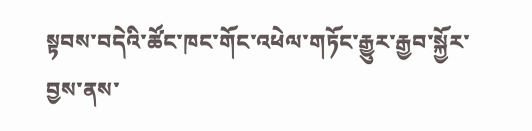སྟབས་བདེའི་ཚོང་ཁང་གོང་འཕེལ་གཏོང་རྒྱུར་རྒྱབ་སྐྱོར་བྱས་ནས་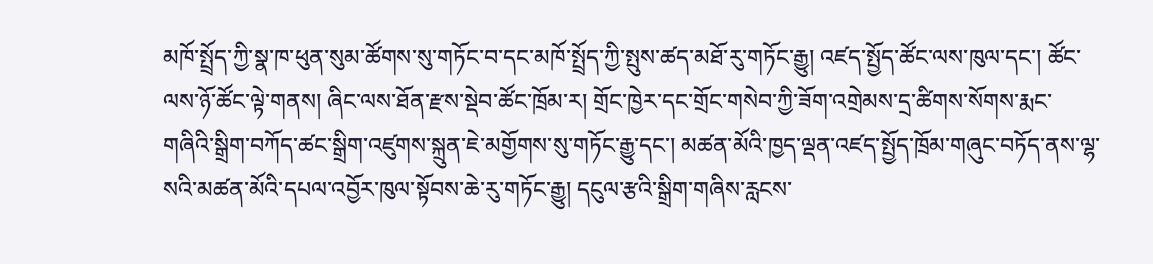མཁོ་སྤྲོད་ཀྱི་སྣ་ཁ་ཕུན་སུམ་ཚོགས་སུ་གཏོང་བ་དང་མཁོ་སྤྲོད་ཀྱི་སྤུས་ཚད་མཐོ་རུ་གཏོང་རྒྱུ། འཛད་སྤྱོད་ཚོང་ལས་ཁུལ་དང་། ཚོང་ལས་ཉོ་ཚོང་ལྟེ་གནས། ཞིང་ལས་ཐོན་རྫས་སྡེབ་ཚོང་ཁྲོམ་ར། གྲོང་ཁྱེར་དང་གྲོང་གསེབ་ཀྱི་ཟོག་འགྲེམས་དྲ་ཚིགས་སོགས་རྨང་གཞིའི་སྒྲིག་བཀོད་ཚང་སྒྲིག་འཛུགས་སྐྲུན་ཇེ་མགྱོགས་སུ་གཏོང་རྒྱུ་དང་། མཚན་མོའི་ཁྱད་ལྡན་འཛད་སྤྱོད་ཁྲོམ་གཞུང་བཏོད་ནས་ལྷ་སའི་མཚན་མོའི་དཔལ་འབྱོར་ཁུལ་སྟོབས་ཆེ་རུ་གཏོང་རྒྱུ། དངུལ་རྩའི་སྒྲིག་གཞིས་རླངས་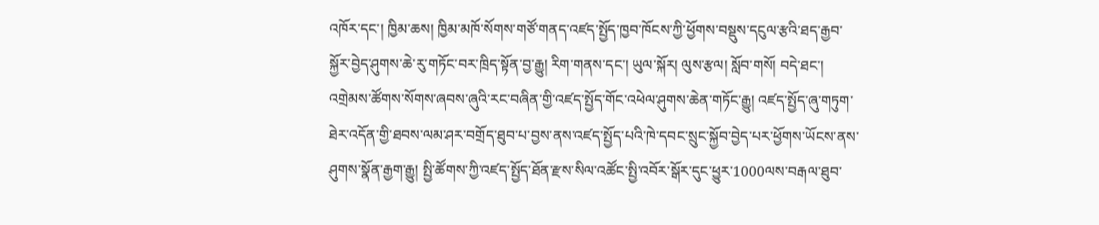འཁོར་དང་། ཁྱིམ་ཆས། ཁྱིམ་མཁོ་སོགས་གཙོ་གནད་འཛད་སྤྱོད་ཁྱབ་ཁོངས་ཀྱི་ཕྱོགས་བསྡུས་དངུལ་རྩའི་ཐད་རྒྱབ་སྐྱོར་བྱེད་ཤུགས་ཆེ་རུ་གཏོང་བར་ཁྲིད་སྟོན་བྱ་རྒྱུ། རིག་གནས་དང་། ཡུལ་སྐོར། ལུས་རྩལ། སློབ་གསོ། བདེ་ཐང་། འགྲེམས་ཚོགས་སོགས་ཞབས་ཞུའི་རང་བཞིན་གྱི་འཛད་སྤྱོད་གོང་འཕེལ་ཤུགས་ཆེན་གཏོང་རྒྱུ། འཛད་སྤྱོད་ཞུ་གཏུག་ཐེར་འདོན་གྱི་ཐབས་ལམ་ཤར་བགྲོད་ཐུབ་པ་བྱས་ནས་འཛད་སྤྱོད་པའི་ཁེ་དབང་སྲུང་སྐྱོབ་བྱེད་པར་ཕྱོགས་ཡོངས་ནས་ཤུགས་སྣོན་རྒྱག་རྒྱུ། སྤྱི་ཚོགས་ཀྱི་འཛད་སྤྱོད་ཐོན་རྫས་སིལ་འཚོང་སྤྱི་འབོར་སྒོར་དུང་ཕྱུར་1000ལས་བརྒལ་ཐུབ་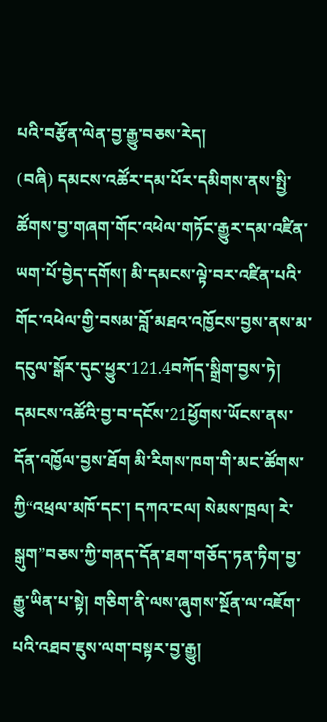པའི་བརྩོན་ལེན་བྱ་རྒྱུ་བཅས་རེད།
(བཞི) དམངས་འཚོར་དམ་པོར་དམིགས་ནས་སྤྱི་ཚོགས་བྱ་གཞག་གོང་འཕེལ་གཏོང་རྒྱུར་དམ་འཛིན་ཡག་པོ་བྱེད་དགོས། མི་དམངས་ལྟེ་བར་འཛིན་པའི་གོང་འཕེལ་གྱི་བསམ་བློ་མཐའ་འཁྱོངས་བྱས་ནས་མ་དངུལ་སྒོར་དུང་ཕྱུར་121.4བཀོད་སྒྲིག་བྱས་ཏེ། དམངས་འཚོའི་བྱ་བ་དངོས་21ཕྱོགས་ཡོངས་ནས་དོན་འཁྱོལ་བྱས་ཐོག མི་རིགས་ཁག་གི་མང་ཚོགས་ཀྱི“འཕྲལ་མཁོ་དང་། དཀའ་ངལ། སེམས་ཁྲལ། རེ་སྒུག”བཅས་ཀྱི་གནད་དོན་ཐག་གཅོད་ཏན་ཏིག་བྱ་རྒྱུ་ཡིན་པ་སྟེ། གཅིག་ནི་ལས་ཞུགས་སྔོན་ལ་འཇོག་པའི་འཐབ་ཇུས་ལག་བསྟར་བྱ་རྒྱུ།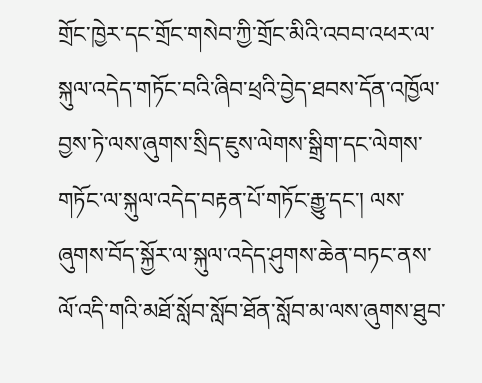གྲོང་ཁྱེར་དང་གྲོང་གསེབ་ཀྱི་གྲོང་མིའི་འབབ་འཕར་ལ་སྐུལ་འདེད་གཏོང་བའི་ཞིབ་ཕྲའི་བྱེད་ཐབས་དོན་འཁྱོལ་བྱས་ཏེ་ལས་ཞུགས་སྲིད་ཇུས་ལེགས་སྒྲིག་དང་ལེགས་གཏོང་ལ་སྐུལ་འདེད་བརྟན་པོ་གཏོང་རྒྱུ་དང་། ལས་ཞུགས་བོད་སྐྱོར་ལ་སྐུལ་འདེད་ཤུགས་ཆེན་བཏང་ནས་ལོ་འདི་གའི་མཐོ་སློབ་སློབ་ཐོན་སློབ་མ་ལས་ཞུགས་ཐུབ་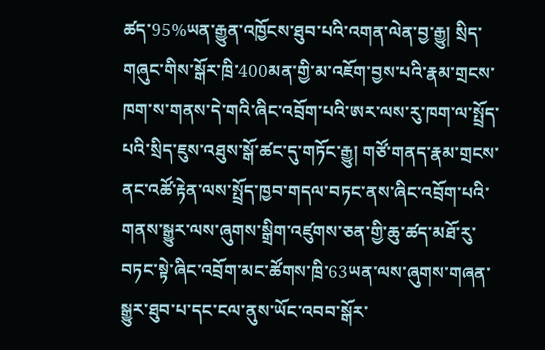ཚད་95%ཡན་རྒྱུན་འཁྱོངས་ཐུབ་པའི་འགན་ལེན་བྱ་རྒྱུ། སྲིད་གཞུང་གིས་སྒོར་ཁྲི་400མན་གྱི་མ་འཇོག་བྱས་པའི་རྣམ་གྲངས་ཁག་ས་གནས་དེ་གའི་ཞིང་འབྲོག་པའི་ཨར་ལས་རུ་ཁག་ལ་སྤྲོད་པའི་སྲིད་ཇུས་འཐུས་སྒོ་ཚང་དུ་གཏོང་རྒྱུ། གཙོ་གནད་རྣམ་གྲངས་ནང་འཚོ་རྟེན་ལས་སྤྲོད་ཁྱབ་གདལ་བཏང་ནས་ཞིང་འབྲོག་པའི་གནས་སྒྱུར་ལས་ཞུགས་སྒྲིག་འཛུགས་ཅན་གྱི་ཆུ་ཚད་མཐོ་རུ་བཏང་སྟེ་ཞིང་འབྲོག་མང་ཚོགས་ཁྲི་63ཡན་ལས་ཞུགས་གཞན་སྒྱུར་ཐུབ་པ་དང་ངལ་ནུས་ཡོང་འབབ་སྒོར་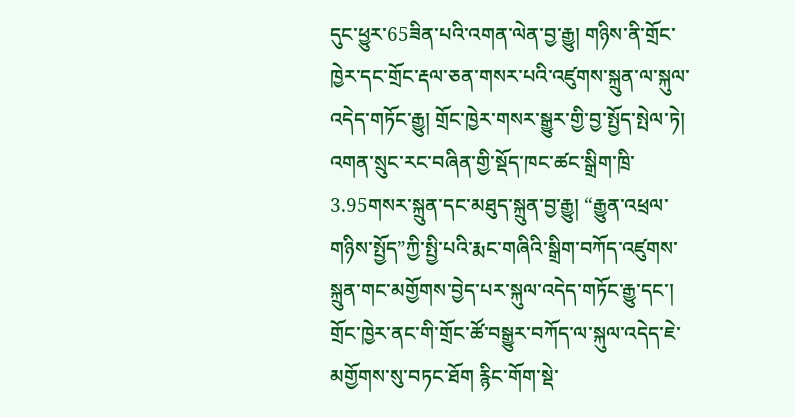དུང་ཕྱུར་65ཟིན་པའི་འགན་ལེན་བྱ་རྒྱུ། གཉིས་ནི་གྲོང་ཁྱེར་དང་གྲོང་རྡལ་ཅན་གསར་པའི་འཛུགས་སྐྲུན་ལ་སྐུལ་འདེད་གཏོང་རྒྱུ། གྲོང་ཁྱེར་གསར་སྒྱུར་གྱི་བྱ་སྤྱོད་སྤེལ་ཏེ། འགན་སྲུང་རང་བཞིན་གྱི་སྡོད་ཁང་ཚང་སྒྲིག་ཁྲི་3.95གསར་སྐྲུན་དང་མཐུད་སྐྲུན་བྱ་རྒྱུ། “རྒྱུན་འཕྲལ་གཉིས་སྤྱོད”ཀྱི་སྤྱི་པའི་རྨང་གཞིའི་སྒྲིག་བཀོད་འཛུགས་སྐྲུན་གང་མགྱོགས་བྱེད་པར་སྐུལ་འདེད་གཏོང་རྒྱུ་དང་། གྲོང་ཁྱེར་ནང་གི་གྲོང་ཚོ་བསྒྱུར་བཀོད་ལ་སྐུལ་འདེད་ཇེ་མགྱོགས་སུ་བཏང་ཐོག རྙིང་གོག་སྡེ་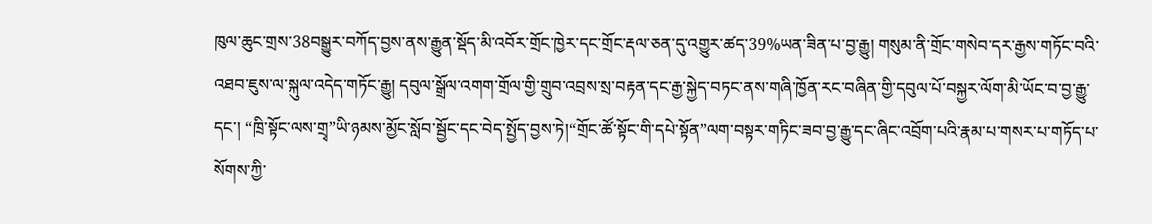ཁུལ་ཆུང་གྲས་38བསྒྱུར་བཀོད་བྱས་ནས་རྒྱུན་སྡོད་མི་འབོར་གྲོང་ཁྱེར་དང་གྲོང་རྡལ་ཅན་དུ་འགྱུར་ཚད་39%ཡན་ཟིན་པ་བྱ་རྒྱུ། གསུམ་ནི་གྲོང་གསེབ་དར་རྒྱས་གཏོང་བའི་འཐབ་ཇུས་ལ་སྐུལ་འདེད་གཏོང་རྒྱུ། དབུལ་སྒྲོལ་འགག་གྲོལ་གྱི་གྲུབ་འབྲས་སྲ་བརྟན་དང་རྒྱ་སྐྱེད་བཏང་ནས་གཞི་ཁྱོན་རང་བཞིན་གྱི་དབུལ་པོ་བསྐྱར་ལོག་མི་ཡོང་བ་བྱ་རྒྱུ་དང་། “ཁྲི་སྟོང་ལས་གྲྭ”ཡི་ཉམས་མྱོང་སློབ་སྦྱོང་དང་བེད་སྤྱོད་བྱས་ཏེ།“གྲོང་ཚོ་སྟོང་གི་དཔེ་སྟོན”ལག་བསྟར་གཏིང་ཟབ་བྱ་རྒྱུ་དང་ཞིང་འབྲོག་པའི་རྣམ་པ་གསར་པ་གཏོད་པ་སོགས་ཀྱི་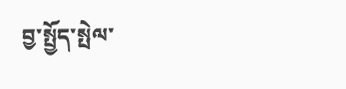བྱ་སྤྱོད་སྤེལ་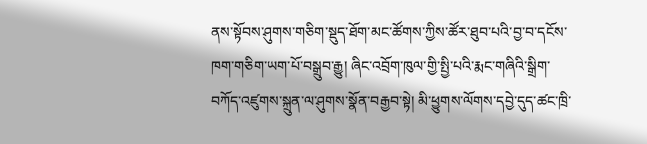ནས་སྟོབས་ཤུགས་གཅིག་སྡུད་ཐོག་མང་ཚོགས་ཀྱིས་ཚོར་ཐུབ་པའི་བྱ་བ་དངོས་ཁག་གཅིག་ཡག་པོ་བསྒྲུབ་རྒྱུ། ཞིང་འབྲོག་ཁུལ་གྱི་སྤྱི་པའི་རྨང་གཞིའི་སྒྲིག་བཀོད་འཛུགས་སྐྲུན་ལ་ཤུགས་སྣོན་བརྒྱབ་སྟེ། མི་ཕྱུགས་ལོགས་དབྱེ་དུད་ཚང་ཁྲི་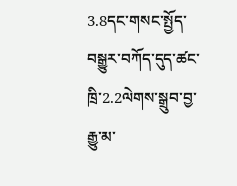3.8དང་གསང་སྤྱོད་བསྒྱུར་བཀོད་དུད་ཚང་ཁྲི་2.2ལེགས་སྒྲུབ་བྱ་རྒྱུ་མ་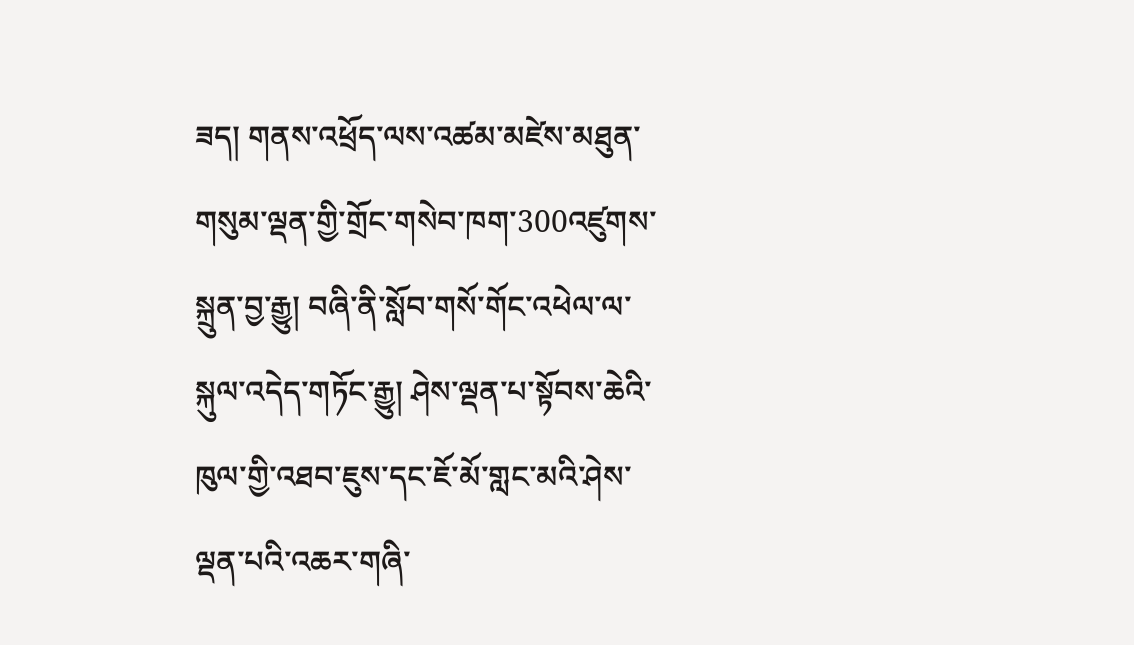ཟད། གནས་འཕྲོད་ལས་འཚམ་མཛེས་མཐུན་གསུམ་ལྡན་གྱི་གྲོང་གསེབ་ཁག་300འཛུགས་སྐྲུན་བྱ་རྒྱུ། བཞི་ནི་སློབ་གསོ་གོང་འཕེལ་ལ་སྐུལ་འདེད་གཏོང་རྒྱུ། ཤེས་ལྡན་པ་སྟོབས་ཆེའི་ཁུལ་གྱི་འཐབ་ཇུས་དང་ཇོ་མོ་གླང་མའི་ཤེས་ལྡན་པའི་འཆར་གཞི་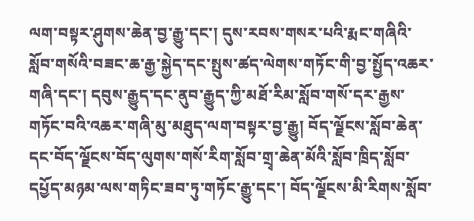ལག་བསྟར་ཤུགས་ཆེན་བྱ་རྒྱུ་དང་། དུས་རབས་གསར་པའི་རྨང་གཞིའི་སློབ་གསོའི་བཟང་ཆ་རྒྱ་སྐྱེད་དང་སྤུས་ཚད་ལེགས་གཏོང་གི་བྱ་སྤྱོད་འཆར་གཞི་དང་། དབུས་རྒྱུད་དང་ནུབ་རྒྱུད་ཀྱི་མཐོ་རིམ་སློབ་གསོ་དར་རྒྱས་གཏོང་བའི་འཆར་གཞི་མུ་མཐུད་ལག་བསྟར་བྱ་རྒྱུ། བོད་ལྗོངས་སློབ་ཆེན་དང་བོད་ལྗོངས་བོད་ལུགས་གསོ་རིག་སློབ་གྲྭ་ཆེན་མོའི་སློབ་ཁྲིད་སློབ་དཔྱོད་མཉམ་ལས་གཏིང་ཟབ་ཏུ་གཏོང་རྒྱུ་དང་། བོད་ལྗོངས་མི་རིགས་སློབ་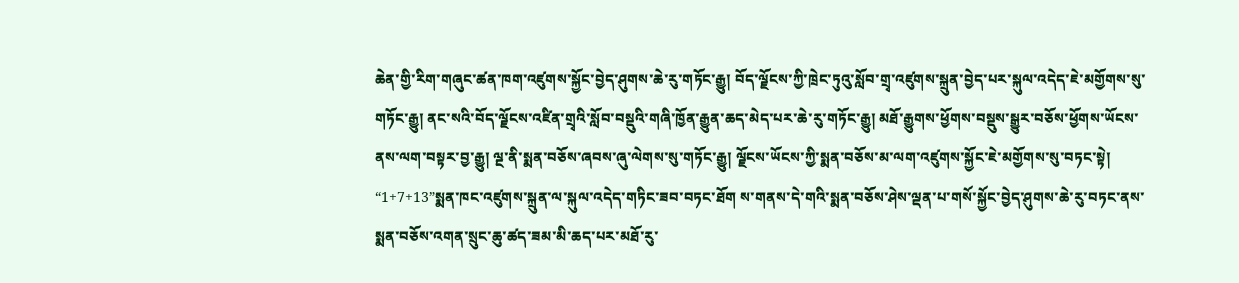ཆེན་གྱི་རིག་གཞུང་ཚན་ཁག་འཛུགས་སྐྱོང་བྱེད་ཤུགས་ཆེ་རུ་གཏོང་རྒྱུ། བོད་ལྗོངས་ཀྱི་ཁྲེང་ཏུའུ་སློབ་གྲྭ་འཛུགས་སྐྲུན་བྱེད་པར་སྐུལ་འདེད་ཇེ་མགྱོགས་སུ་གཏོང་རྒྱུ། ནང་སའི་བོད་ལྗོངས་འཛིན་གྲྭའི་སློབ་བསྡུའི་གཞི་ཁྱོན་རྒྱུན་ཆད་མེད་པར་ཆེ་རུ་གཏོང་རྒྱུ། མཐོ་རྒྱུགས་ཕྱོགས་བསྡུས་སྒྱུར་བཅོས་ཕྱོགས་ཡོངས་ནས་ལག་བསྟར་བྱ་རྒྱུ། ལྔ་ནི་སྨན་བཅོས་ཞབས་ཞུ་ལེགས་སུ་གཏོང་རྒྱུ། ལྗོངས་ཡོངས་ཀྱི་སྨན་བཅོས་མ་ལག་འཛུགས་སྐྱོང་ཇེ་མགྱོགས་སུ་བཏང་སྟེ། “1+7+13”སྨན་ཁང་འཛུགས་སྐྲུན་ལ་སྐུལ་འདེད་གཏིང་ཟབ་བཏང་ཐོག ས་གནས་དེ་གའི་སྨན་བཅོས་ཤེས་ལྡན་པ་གསོ་སྐྱོང་བྱེད་ཤུགས་ཆེ་རུ་བཏང་ནས་སྨན་བཅོས་འགན་སྲུང་ཆུ་ཚད་ཟམ་མི་ཆད་པར་མཐོ་རུ་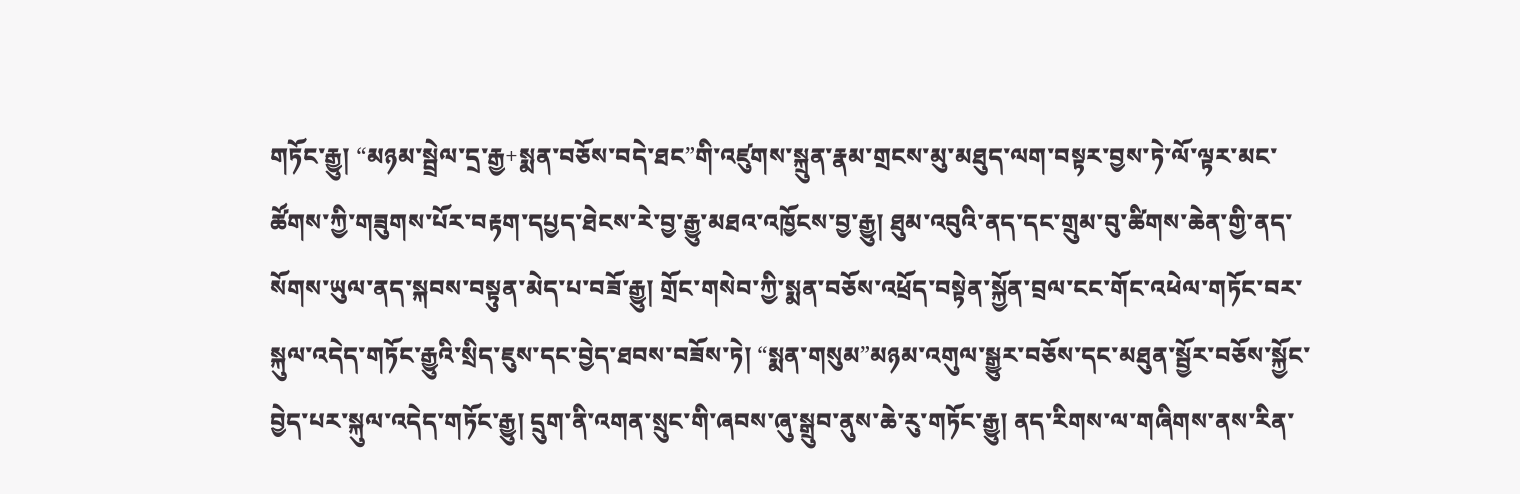གཏོང་རྒྱུ། “མཉམ་སྦྲེལ་དྲ་རྒྱ+སྨན་བཅོས་བདེ་ཐང”གི་འཛུགས་སྐྲུན་རྣམ་གྲངས་མུ་མཐུད་ལག་བསྟར་བྱས་ཏེ་ལོ་ལྟར་མང་ཚོགས་ཀྱི་གཟུགས་པོར་བརྟག་དཔྱད་ཐེངས་རེ་བྱ་རྒྱུ་མཐའ་འཁྱོངས་བྱ་རྒྱུ། ཐུམ་འབུའི་ནད་དང་གྲུམ་བུ་ཚིགས་ཆེན་གྱི་ནད་སོགས་ཡུལ་ནད་སྐབས་བསྟུན་མེད་པ་བཟོ་རྒྱུ། གྲོང་གསེབ་ཀྱི་སྨན་བཅོས་འཕྲོད་བསྟེན་སྐྱོན་བྲལ་ངང་གོང་འཕེལ་གཏོང་བར་སྐུལ་འདེད་གཏོང་རྒྱུའི་སྲིད་ཇུས་དང་བྱེད་ཐབས་བཟོས་ཏེ། “སྨན་གསུམ”མཉམ་འགུལ་སྒྱུར་བཅོས་དང་མཐུན་སྦྱོར་བཅོས་སྐྱོང་བྱེད་པར་སྐུལ་འདེད་གཏོང་རྒྱུ། དྲུག་ནི་འགན་སྲུང་གི་ཞབས་ཞུ་སྒྲུབ་ནུས་ཆེ་རུ་གཏོང་རྒྱུ། ནད་རིགས་ལ་གཞིགས་ནས་རིན་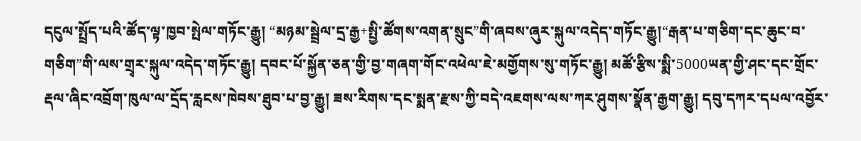དངུལ་སྤྲོད་པའི་ཚོད་ལྟ་ཁྱབ་སྤེལ་གཏོང་རྒྱུ། “མཉམ་སྦྲེལ་དྲ་རྒྱ+སྤྱི་ཚོགས་འགན་སྲུང”གི་ཞབས་ཞུར་སྐུལ་འདེད་གཏོང་རྒྱུ།“རྒན་པ་གཅིག་དང་ཆུང་བ་གཅིག”གི་ལས་གྲྭར་སྐུལ་འདེད་གཏོང་རྒྱུ། དབང་པོ་སྐྱོན་ཅན་གྱི་བྱ་གཞག་གོང་འཕེལ་ཇེ་མགྱོགས་སུ་གཏོང་རྒྱུ། མཚོ་རྩིས་སྨི་5000ཡན་གྱི་ཤང་དང་གྲོང་རྡལ་ཞིང་འབྲོག་ཁུལ་ལ་དྲོད་རླངས་ཁེབས་ཐུབ་པ་བྱ་རྒྱུ། ཟས་རིགས་དང་སྨན་རྫས་ཀྱི་བདེ་འཇགས་ལས་ཀར་ཤུགས་སྣོན་རྒྱག་རྒྱུ། དབུ་དཀར་དཔལ་འབྱོར་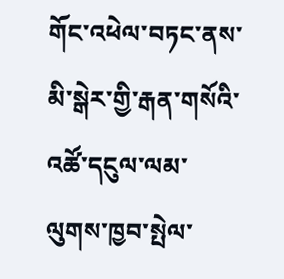གོང་འཕེལ་བཏང་ནས་མི་སྒེར་གྱི་རྒན་གསོའི་འཚོ་དངུལ་ལམ་ལུགས་ཁྱབ་སྤེལ་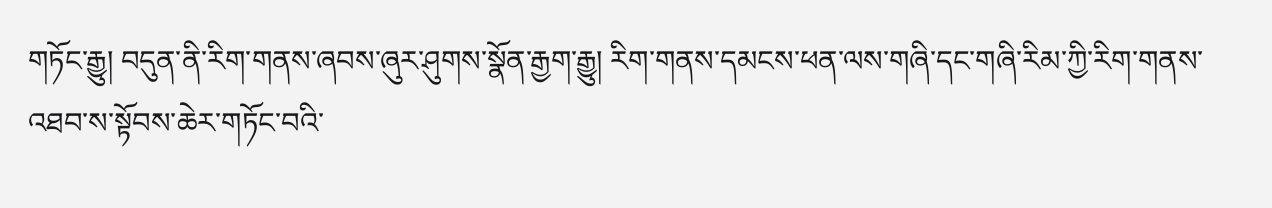གཏོང་རྒྱུ། བདུན་ནི་རིག་གནས་ཞབས་ཞུར་ཤུགས་སྣོན་རྒྱག་རྒྱུ། རིག་གནས་དམངས་ཕན་ལས་གཞི་དང་གཞི་རིམ་ཀྱི་རིག་གནས་འཐབ་ས་སྟོབས་ཆེར་གཏོང་བའི་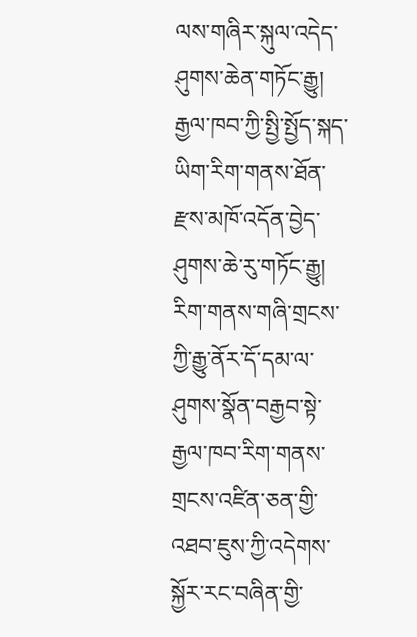ལས་གཞིར་སྐུལ་འདེད་ཤུགས་ཆེན་གཏོང་རྒྱུ། རྒྱལ་ཁབ་ཀྱི་སྤྱི་སྤྱོད་སྐད་ཡིག་རིག་གནས་ཐོན་རྫས་མཁོ་འདོན་བྱེད་ཤུགས་ཆེ་རུ་གཏོང་རྒྱུ། རིག་གནས་གཞི་གྲངས་ཀྱི་རྒྱུ་ནོར་དོ་དམ་ལ་ཤུགས་སྣོན་བརྒྱབ་སྟེ་རྒྱལ་ཁབ་རིག་གནས་གྲངས་འཛིན་ཅན་གྱི་འཐབ་ཇུས་ཀྱི་འདེགས་སྐྱོར་རང་བཞིན་གྱི་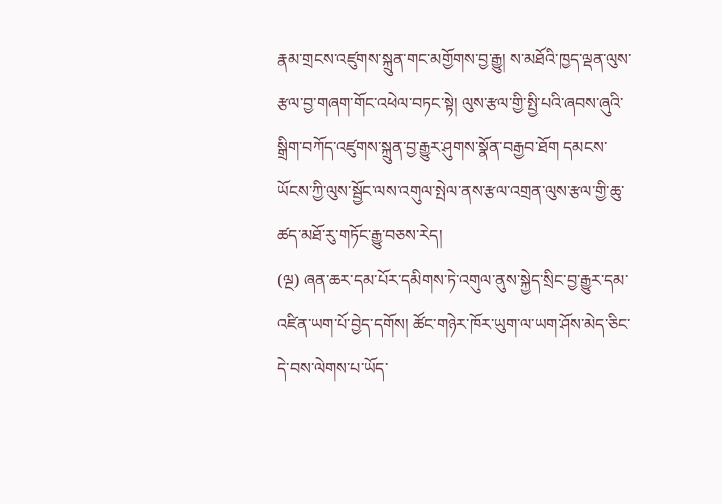རྣམ་གྲངས་འཛུགས་སྐྲུན་གང་མགྱོགས་བྱ་རྒྱུ། ས་མཐོའི་ཁྱད་ལྡན་ལུས་རྩལ་བྱ་གཞག་གོང་འཕེལ་བཏང་སྟེ། ལུས་རྩལ་གྱི་སྤྱི་པའི་ཞབས་ཞུའི་སྒྲིག་བཀོད་འཛུགས་སྐྲུན་བྱ་རྒྱུར་ཤུགས་སྣོན་བརྒྱབ་ཐོག དམངས་ཡོངས་ཀྱི་ལུས་སྦྱོང་ལས་འགུལ་སྤེལ་ནས་རྩལ་འགྲན་ལུས་རྩལ་གྱི་ཆུ་ཚད་མཐོ་རུ་གཏོང་རྒྱུ་བཅས་རེད།
(ལྔ) ཞན་ཆར་དམ་པོར་དམིགས་ཏེ་འགུལ་ནུས་སྐྱེད་སྲིང་བྱ་རྒྱུར་དམ་འཛིན་ཡག་པོ་བྱེད་དགོས། ཚོང་གཉེར་ཁོར་ཡུག་ལ་ཡག་ཤོས་མེད་ཅིང་དེ་བས་ལེགས་པ་ཡོད་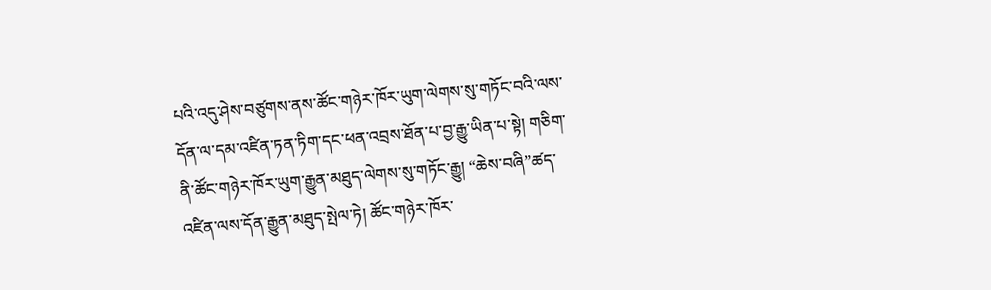པའི་འདུ་ཤེས་བཙུགས་ནས་ཚོང་གཉེར་ཁོར་ཡུག་ལེགས་སུ་གཏོང་བའི་ལས་དོན་ལ་དམ་འཛིན་ཏན་ཏིག་དང་ཕན་འབྲས་ཐོན་པ་བྱ་རྒྱུ་ཡིན་པ་སྟེ། གཅིག་ནི་ཚོང་གཉེར་ཁོར་ཡུག་རྒྱུན་མཐུད་ལེགས་སུ་གཏོང་རྒྱུ། “ཆེས་བཞི”ཚད་འཛིན་ལས་དོན་རྒྱུན་མཐུད་སྤེལ་ཏེ། ཚོང་གཉེར་ཁོར་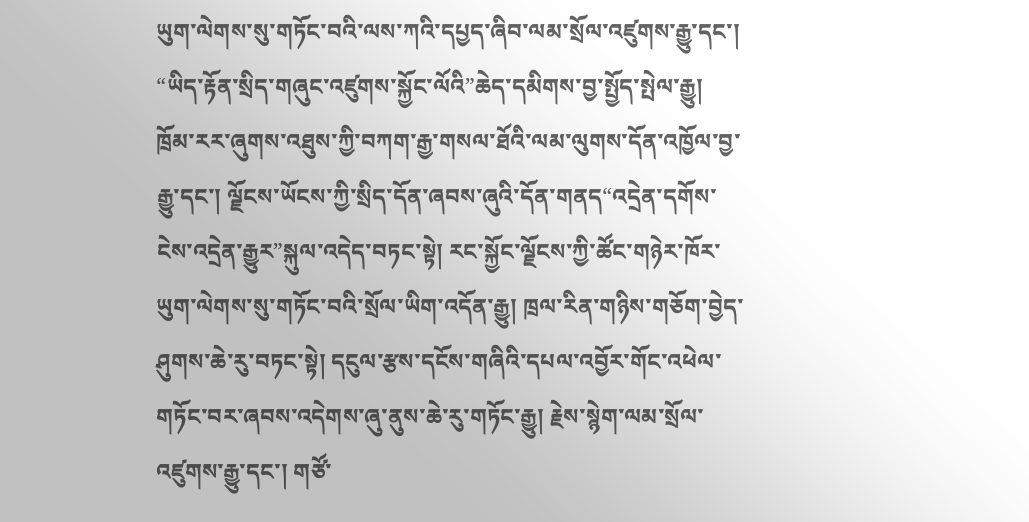ཡུག་ལེགས་སུ་གཏོང་བའི་ལས་ཀའི་དཔྱད་ཞིབ་ལམ་སྲོལ་འཛུགས་རྒྱུ་དང་། “ཡིད་རྟོན་སྲིད་གཞུང་འཛུགས་སྐྱོང་ལོའི”ཆེད་དམིགས་བྱ་སྤྱོད་སྤེལ་རྒྱུ། ཁྲོམ་རར་ཞུགས་འཐུས་ཀྱི་བཀག་རྒྱ་གསལ་ཐོའི་ལམ་ལུགས་དོན་འཁྱོལ་བྱ་རྒྱུ་དང་། ལྗོངས་ཡོངས་ཀྱི་སྲིད་དོན་ཞབས་ཞུའི་དོན་གནད“འདྲེན་དགོས་ངེས་འདྲེན་རྒྱུར”སྐུལ་འདེད་བཏང་སྟེ། རང་སྐྱོང་ལྗོངས་ཀྱི་ཚོང་གཉེར་ཁོར་ཡུག་ལེགས་སུ་གཏོང་བའི་སྲོལ་ཡིག་འདོན་རྒྱུ། ཁྲལ་རིན་གཉིས་གཅོག་བྱེད་ཤུགས་ཆེ་རུ་བཏང་སྟེ། དངུལ་རྩས་དངོས་གཞིའི་དཔལ་འབྱོར་གོང་འཕེལ་གཏོང་བར་ཞབས་འདེགས་ཞུ་ནུས་ཆེ་རུ་གཏོང་རྒྱུ། རྗེས་སྙེག་ལམ་སྲོལ་འཛུགས་རྒྱུ་དང་། གཙོ་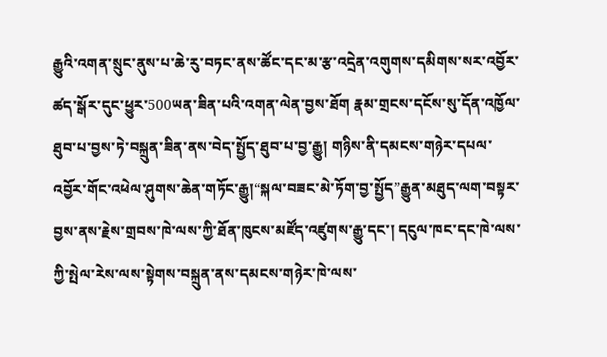རྒྱུའི་འགན་སྲུང་ནུས་པ་ཆེ་རུ་བཏང་ནས་ཚོང་དང་མ་རྩ་འདྲེན་འགུགས་དམིགས་སར་འབྱོར་ཚད་སྒོར་དུང་ཕྱུར་500ཡན་ཟིན་པའི་འགན་ལེན་བྱས་ཐོག རྣམ་གྲངས་དངོས་སུ་དོན་འཁྱོལ་ཐུབ་པ་བྱས་ཏེ་བསྐྲུན་ཟིན་ནས་བེད་སྤྱོད་ཐུབ་པ་བྱ་རྒྱུ། གཉིས་ནི་དམངས་གཉེར་དཔལ་འབྱོར་གོང་འཕེལ་ཤུགས་ཆེན་གཏོང་རྒྱུ།“སྐལ་བཟང་མེ་ཏོག་བྱ་སྤྱོད”རྒྱུན་མཐུད་ལག་བསྟར་བྱས་ནས་རྗེས་གྲབས་ཁེ་ལས་ཀྱི་ཐོན་ཁུངས་མཛོད་འཛུགས་རྒྱུ་དང་། དངུལ་ཁང་དང་ཁེ་ལས་ཀྱི་སྤེལ་རེས་ལས་སྟེགས་བསྐྲུན་ནས་དམངས་གཉེར་ཁེ་ལས་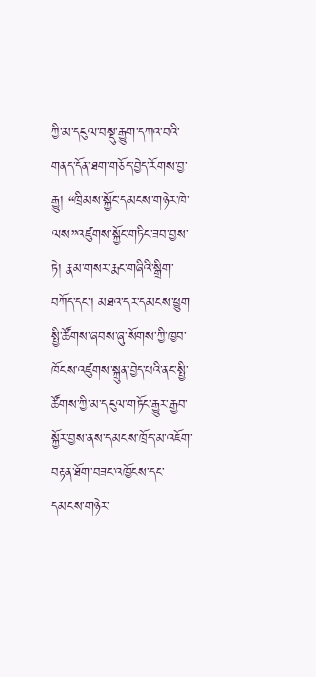ཀྱི་མ་དངུལ་བསྡུ་རྒྱུག་དཀའ་བའི་གནད་དོན་ཐག་གཅོད་བྱེད་རོགས་བྱ་རྒྱུ། “ཁྲིམས་སྐྱོང་དམངས་གཉེར་ཁེ་ལས”འཛུགས་སྐྱོང་གཏིང་ཟབ་བྱས་ཏེ། རྣམ་གསར་རྨང་གཞིའི་སྒྲིག་བཀོད་དང་། མཐའ་དར་དམངས་ཕྱུག སྤྱི་ཚོགས་ཞབས་ཞུ་སོགས་ཀྱི་ཁྱབ་ཁོངས་འཛུགས་སྐྲུན་བྱེད་པའི་ནང་སྤྱི་ཚོགས་ཀྱི་མ་དངུལ་གཏོང་རྒྱུར་རྒྱབ་སྐྱོར་བྱས་ནས་དམངས་ཁྲོད་མ་འཇོག་བརྟན་ཐོག་བཟང་འཁྱོངས་དང་དམངས་གཉེར་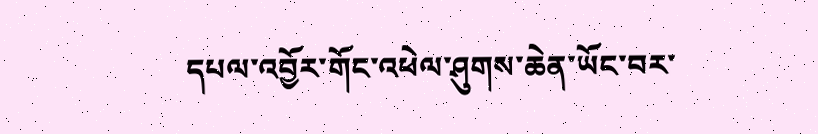དཔལ་འབྱོར་གོང་འཕེལ་ཤུགས་ཆེན་ཡོང་བར་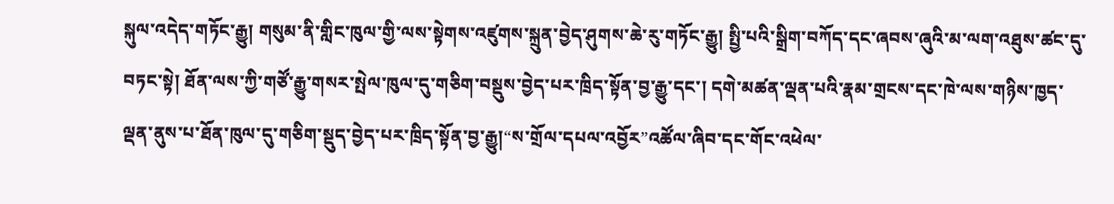སྐུལ་འདེད་གཏོང་རྒྱུ། གསུམ་ནི་གླིང་ཁུལ་གྱི་ལས་སྟེགས་འཛུགས་སྐྲུན་བྱེད་ཤུགས་ཆེ་རུ་གཏོང་རྒྱུ། སྤྱི་པའི་སྒྲིག་བཀོད་དང་ཞབས་ཞུའི་མ་ལག་འཐུས་ཚང་དུ་བཏང་སྟེ། ཐོན་ལས་ཀྱི་གཙོ་རྒྱུ་གསར་སྤེལ་ཁུལ་དུ་གཅིག་བསྡུས་བྱེད་པར་ཁྲིད་སྟོན་བྱ་རྒྱུ་དང་། དགེ་མཚན་ལྡན་པའི་རྣམ་གྲངས་དང་ཁེ་ལས་གཉིས་ཁྱད་ལྡན་ནུས་པ་ཐོན་ཁུལ་དུ་གཅིག་སྡུད་བྱེད་པར་ཁྲིད་སྟོན་བྱ་རྒྱུ།“ས་གྲོལ་དཔལ་འབྱོར”འཚོལ་ཞིབ་དང་གོང་འཕེལ་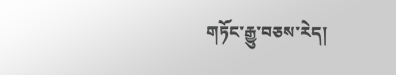གཏོང་རྒྱུ་བཅས་རེད།